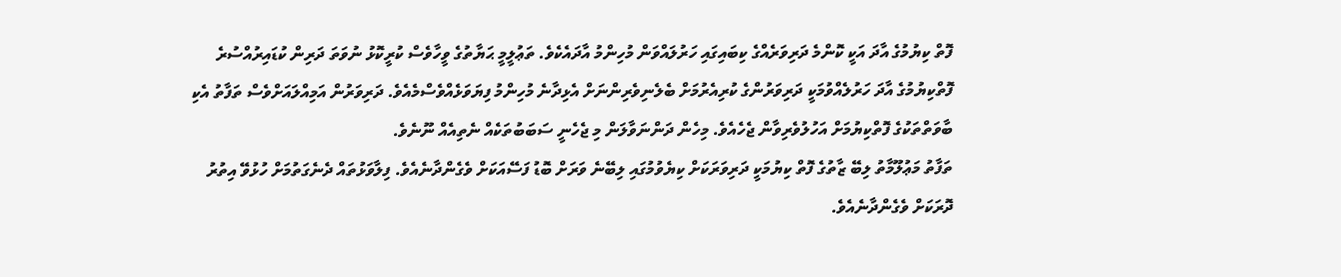ފޮތް ކިޔުމުގެ އާދަ އަކީ ކޮންމެ ދަރިވަރެއްގެ ކިބައިގައި ހަރުލައްވަން މުހިންމު އާދައެކެވެ. ތަޢުލީމީ ޙަޔާތުގެ ވީހާވެސް ކުރީކޮޅު ނުވަތަ ދަރިން ކުޑައިރުއްސުރެ ފޮތްކިޔުމުގެ އާދަ ހަރުލެއްވުމަކީ ދަރިވަރުންގެ ކުރިއެރުމަށް ބެލެނިވެރިންނަށް އެޅިދާނެ މުހިންމު ފިޔަވަޅެއްވެސްމެއެވެ. ދަރިވަރުން އަމިއްލައަށްވެސް ތަފާތު އެކި ބާވަތްތަކުގެ ފޮތްކިޔުމަށް އަހުލުވެރިވާން ޖެހެއެވެ. މިހެން ދަންނަވާލަން މި ޖެހެނީ ސަބަބުތަކެއް ނެތިއެއް ނޫނެވެ.
ތަފާތު މަޢުލޫމާތު ލިބޭ ޒާތުގެ ފޮތް ކިޔުމަކީ ދަރިވަރަކަށް ކިޔެވުމުގައި ލިބޭނެ ވަރަށް ބޮޑު ފަސޭއަކަށް ވެގެންދާނެއެވެ. ފިލާވަޅުތައް ދެނެގަތުމަށް ހުޅުވޭ އިތުރު ދޮރަކަށް ވެގެންދާނެއެވެ.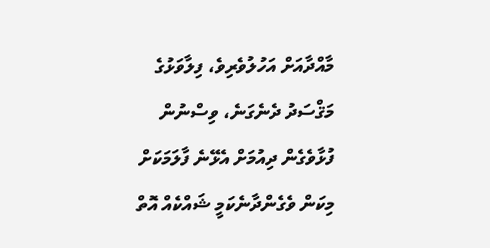މާއްދާއަށް އަހުލުވެރިވެ، ފިލާވަޅުގެ މަޤްސަދު ދެނެގަނެ، ވިސްނުން ފުޅާވެގެން ދިއުމަށް އެޅޭނެ ފާލަމަކަށް މިކަން ވެގެންދާނެކަމީ ޝައްކެއް އޮތް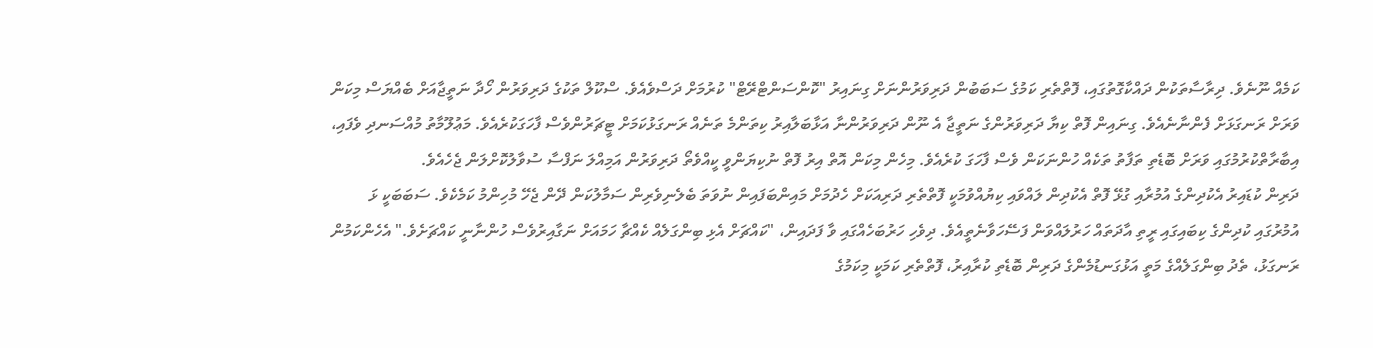ކަމެއް ނޫނެވެ. ދިރާސާތަކުން ދައްކާގޮތުގައި، ފޮތްތެރި ކަމުގެ ސަބަބުން ދަރިވަރުންނަށް ގިނައިރު "ކޮންސަންޓްރޭޓް" ކުރުމަށް ދަސްވެއެވެ. ސްކޫލް ތަކުގެ ދަރިވަރުން ހޯދާ ނަތީޖާއަށް ބެއްޔަސް މިކަން ވަރަށް ރަނގަޅަށް ފެންނާނެއެވެ. ގިނައިން ފޮތް ކިޔާ ދަރިވަރުންގެ ނަތީޖާ އެ ނޫން ދަރިވަރުންނާ އަޅާބަލާއިރު ކިތަންމެ ތަނެއް ރަނގަޅުކަމަށް ޓީޗަރުންވެސް ފާހަގަކުރެއެވެ. މަޢުލޫމާތު މުއްސަނދި ވެފައި، އިބާރާތްކުރުމުގައި ވަރަށް ބޮޑެތި ތަފާތު ތަކެއް ހުންނަކަން ވެސް ފާހަގަ ކުރެއެވެ. މިހެން މިކަން އޮތް އިރު ފޮތް ނުކިޔަންވީ ކީއްވެތޯ ދަރިވަރުން އަމިއްލަ ނަފްސާ ސުވާލުކޮށްލަން ޖެހެއެވެ.
ދަރިން ކުޑައިރު އެކުދިންގެ އުމުރާއި ގުޅޭ ފޮތް އެކުދިން ލައްވައި ކިޔުއްވުމަކީ ފޮތްތެރި ދަރިއަކަށް ހެދުމަށް މައިންބަފައިން ނުވަތަ ބެލެނިވެރިން ސަމާލުކަން ދޭން ޖެހޭ މުހިންމު ކަމެކެވެ. ސަބަބަކީ ޅަ އުމުރުގައި ކުދިންގެ ކިބައިގައި ރީތި އާދަތައް ހަރުލައްވަން ފަސޭހަވާނެތީއެވެ. ދިވެހި ހަރުބަހެއްގައި ވާ ފަދައިން، "ކައްޗަށް އެޅި ބިންގަލެއް ކެއްޗާ ހަމައަށް ނަގާއިރުވެސް ހުންނާނީ ކައްޗަށެވެ." އެހެންކަމުން ރަނގަޅު، ތެދު ބިންގަލެއްގެ މަތީ އަޅުގަނޑުމެންގެ ދަރިން ބޮޑެތި ކުރާއިރު، ފޮތްތެރި ކަމަކީ މިކަމުގެ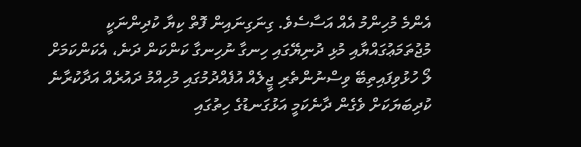އެންމެ މުހިންމު އެއް އަސާސެވެ. ގިނަގިނައިން ފޮތް ކިޔާ ކުދިންނަކީ މުޖުތަމަޢުގައްޔާއި މުޅި ދުނިޔޭގައި ހިނގާ ނުހިނގާ ކަންކަން ދަނެ، އެކަންކަމަށް ލޯ ހުޅުވިފައިތިބޭ ވިސްނުންތެރި ޖީލެއް އުފެއްދުމުގައި މުހިއްމު ދައުރެއް އަދާކުރާނެ ކުދިބަޔަކަށް ވެގެން ދާނެކަމީ އަޅުގަނޑުގެ ހިތުގައި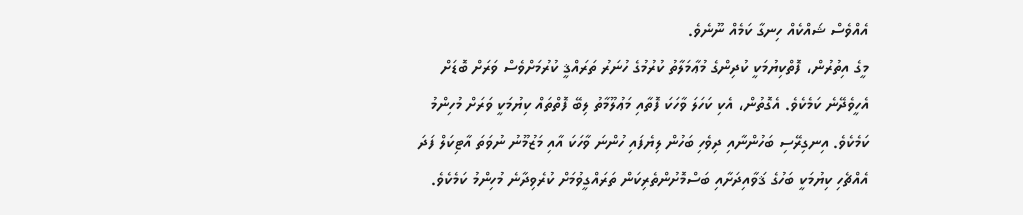އެއްވެސް ޝައްކެއް ހިނގާ ކަމެއް ނޫނެވެ.
މީގެ އިތުރުން، ފޮތްކިޔުމަކީ ކުދިންގެ މުޢާމަލާތު ކުރުމުގެ ހުނަރު ތަރައްޤީ ކުރުމަށްވެސް ވަރަށް ބޮޑަށް އެހީވެދޭނެ ކަމެކެވެ. އެގޮތުން، އެކި ކަހަލަ ވާހަކަ ފޮތާއި މަޢުލޫމާތު ލިބޭ ފޮތްތައް ކިޔުމަކީ ވަރަށް މުހިންމު ކަމެކެވެ. އިނގިރޭސި ބަހުންނާއި ދިވެހި ބަހުން ލިޔެފައި ހުންނަ ވާހަކަ އާއި މަޒުމޫނު ނުވަތަ އާޓިކަލް ފަދަ އެއްޗެހި ކިޔުމަކީ ބަހުގެ ޤަވާއިދަށާއި ބަސްމޮށުންތެރިކަން ތަރައްގީވުމަށް ކުރެވިދާނެ މުހިންމު ކަމެކެވެ.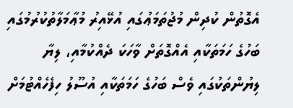އެގޮތުން ކުދިން މުޖުތަމަޢުގައި އުޅޭއިރު މުޢާމަލާތުކުރުމުގައި ބަހުގެ ހަމަތަކާއި އެއްގޮތަށް ވާހަކަ ދެއްކުމާއި، ލިޔާ ލިޔުންތަކުގައި ވެސް ބަހުގެ ހަމަތަކާއި އުސޫލު ހިފެހެއްޓުމަށް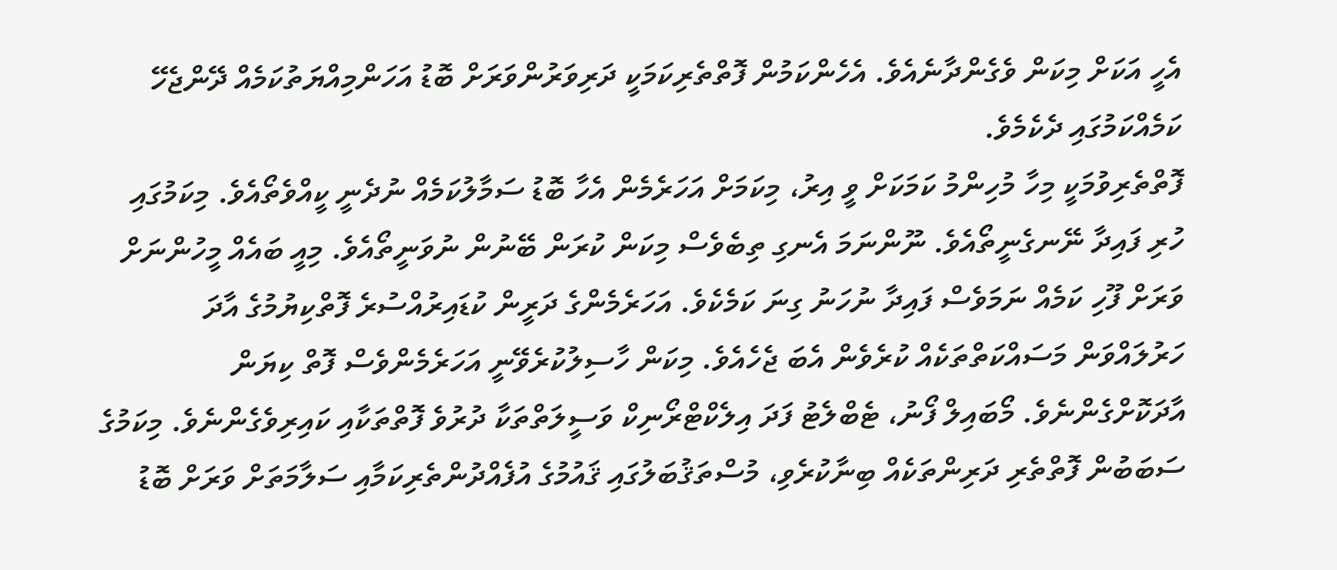އެހީ އަކަށް މިކަން ވެގެންދާނެއެވެ. އެހެންކަމުން ފޮތްތެރިކަމަކީ ދަރިވަރުންވަރަށް ބޮޑު އަހަންމިއްޔަތުކަމެއް ދޭންޖެހޭ ކަމެއްކަމުގައި ދެކެމެވެ.
ފޮތްތެރިވުމަކީ މިހާ މުހިންމު ކަމަކަށް ވީ އިރު، މިކަމަށް އަހަރެމެން އެހާ ބޮޑު ސަމާލުކަމެއް ނުދެނީ ކީއްވެތޯއެވެ. މިކަމުގައި ހުރި ފައިދާ ނޭނގެނީތޯއެވެ. ނޫންނަމަ އެނގި ތިބެވެސް މިކަން ކުރަން ބޭނުން ނުވަނީތޯއެވެ. މިއީ ބައެއް މީހުންނަށް ވަރަށް ފޫހި ކަމެއް ނަމަވެސް ފައިދާ ނުހަނު ގިނަ ކަމެކެވެ. އަހަރެމެންގެ ދަރީން ކުޑައިރުއްސުރެ ފޮތްކިޔުމުގެ އާދަ ހަރުލައްވަން މަސައްކަތްތަކެއް ކުރެވެން އެބަ ޖެހެއެވެ. މިކަން ހާސިލުކުރެވޭނީ އަހަރެމެންވެސް ފޮތް ކިޔަން އާދަކޮށްގެންނެވެ. މޯބައިލް ފޯނު، ޓެބްލެޓު ފަދަ އިލެކްޓްރޯނިކް ވަސީލަތްތަކާ ދުރުވެ ފޮތްތަކާއި ކައިރިވެގެންނެވެ. މިކަމުގެ ސަބަބުން ފޮތްތެރި ދަރިންތަކެއް ބިނާކުރެވި، މުސްތަޤުބަލުގައި ޤައުމުގެ އުފެއްދުންތެރިކަމާއި ސަލާމަތަށް ވަރަށް ބޮޑު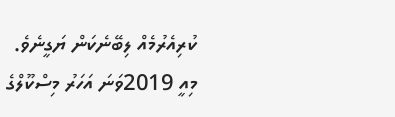ކުރިއެރުމެއް ލިބޭނެކަން ޔަގީނެވެ.
މިއީ 2019ވަނަ އަހަރު މިސްކޫލްގެ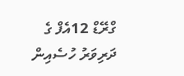ގްރޭޑް 12އެފް ގެ ދަރިވަރު ހުސެއިން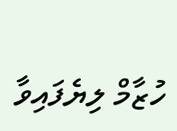ހުޒާމް ލިޔެފައިވާ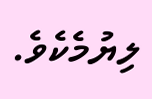ލިޔުމެކެވެ.